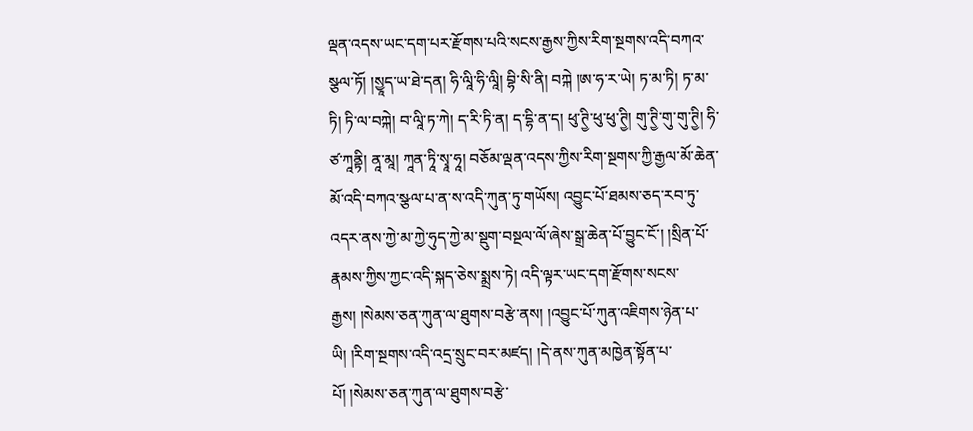ལྡན་འདས་ཡང་དག་པར་རྫོགས་པའི་སངས་རྒྱས་ཀྱིས་རིག་སྔགས་འདི་བཀའ་སྩལ་ཏོ། །སྱཱད་ཡ་ཐེ་དན། ཧི་ལཱི་ཧི་ལཱི། བྷི་སི་ནི། བཀྐེ །ཨ་ཧ་ར་ཡེ། ཏ་མ་ཏི། ཏ་མ་ཏི། ཏི་ལ་བཀྐེ། བ་ལཱི་ཏ་ཀེ། ད་རི་ཏི་ན། ད་དྷི་ན་ད། ཕུ་ཊྱི་ཕུ་ཕུ་ཊྱི། གུ་ཊྱི་གུ་གུ་ཊྱི། ཧི་ཙ་ཀཱནྟི། ནཱ་མཱ། ཀཱན་ཏཱི་སྭཱ་ཧཱ། བཅོམ་ལྡན་འདས་ཀྱིས་རིག་སྔགས་ཀྱི་རྒྱལ་མོ་ཆེན་མོ་འདི་བཀའ་སྩལ་པ་ན་ས་འདི་ཀུན་ཏུ་གཡོས། འབྱུང་པོ་ཐམས་ཅད་རབ་ཏུ་འདར་ནས་ཀྱེ་མ་ཀྱེ་ཧུད་ཀྱེ་མ་སྡུག་བསྔལ་ལོ་ཞེས་སྒྲ་ཆེན་པོ་བྱུང་ངོ་། །སྲིན་པོ་རྣམས་ཀྱིས་ཀྱང་འདི་སྐད་ཅེས་སྨྲས་ཏེ། འདི་ལྟར་ཡང་དག་རྫོགས་སངས་རྒྱས། །སེམས་ཅན་ཀུན་ལ་ཐུགས་བརྩེ་ནས། །འབྱུང་པོ་ཀུན་འཇིགས་ཉེན་པ་ཡི། །རིག་སྔགས་འདི་འདྲ་སྲུང་བར་མཛད། །དེ་ནས་ཀུན་མཁྱེན་སྟོན་པ་པོ། །སེམས་ཅན་ཀུན་ལ་ཐུགས་བརྩེ་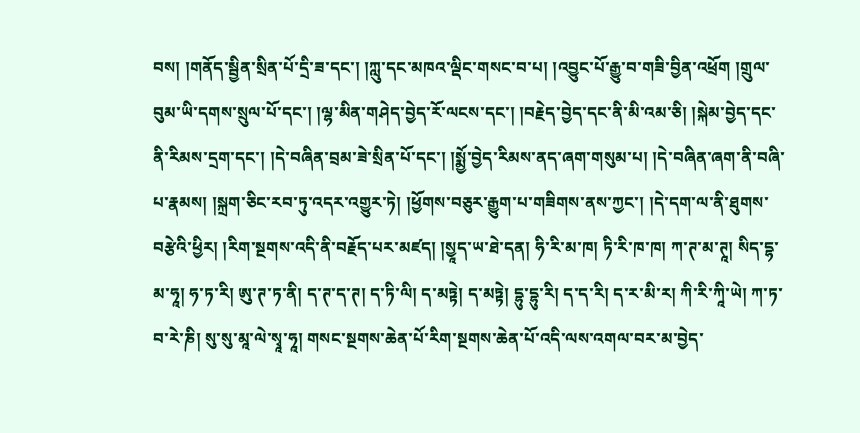བས། །གནོད་སྦྱིན་སྲིན་པོ་དྲི་ཟ་དང་། །ཀླུ་དང་མཁའ་ལྡིང་གསང་བ་པ། །འབྱུང་པོ་རྒྱུ་བ་གཟི་བྱིན་འཕྲོག །གྲུལ་བུམ་ཡི་དགས་སྲུལ་པོ་དང་། །ལྷ་མིན་གཤེད་བྱེད་རོ་ལངས་དང་། །བརྗེད་བྱེད་དང་ནི་མི་འམ་ཅི། །སྐེམ་བྱེད་དང་ནི་རིམས་དྲག་དང་། །དེ་བཞིན་བྲམ་ཟེ་སྲིན་པོ་དང་། །སྨྱོ་བྱེད་རིམས་ནད་ཞག་གསུམ་པ། །དེ་བཞིན་ཞག་ནི་བཞི་པ་རྣམས། །སྐྲག་ཅིང་རབ་ཏུ་འདར་འགྱུར་ཏེ། །ཕྱོགས་བཅུར་རྒྱུག་པ་གཟིགས་ནས་ཀྱང་། །དེ་དག་ལ་ནི་ཐུགས་བརྩེའི་ཕྱིར། །རིག་སྔགས་འདི་ནི་བརྗོད་པར་མཛད། །སྱཱད་ཡ་ཐེ་དན། ཧི་རི་མ་ཁ། ཏི་རི་ཁ་ཁ། ཀ་ཊ་མ་ཊཱ། སིད་དྷ་མ་ཧཱ། ཧ་ཏ་རི། ཨུ་ཊ་ཏ་ནི། ད་ཊ་ད་ཊ། ད་ཏི་ལི། ད་མཏྟེ། ད་མཏྟེ། དྷུ་དྷུ་རི། ད་ད་རི། ད་ར་མི་ར། ཀི་རི་ཀཱི་ཡེ། ཀ་ཏ་བ་རེ་ཎི། སུ་སུ་མཱ་ལེ་སྭཱ་ཧཱ། གསང་སྔགས་ཆེན་པོ་རིག་སྔགས་ཆེན་པོ་འདི་ལས་འགལ་བར་མ་བྱེད་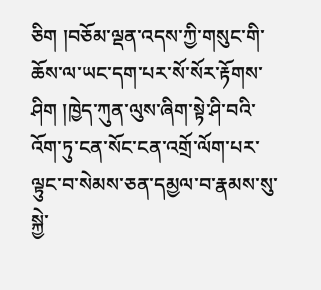ཅིག །བཅོམ་ལྡན་འདས་ཀྱི་གསུང་གི་ཆོས་ལ་ཡང་དག་པར་སོ་སོར་རྟོགས་ཤིག །ཁྱེད་ཀུན་ལུས་ཞིག་སྟེ་ཤི་བའི་འོག་ཏུ་ངན་སོང་ངན་འགྲོ་ལོག་པར་ལྟུང་བ་སེམས་ཅན་དམྱལ་བ་རྣམས་སུ་སྐྱེ་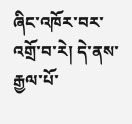ཞིང་འཁོར་བར་འགྲོ་བ་རེ། དེ་ནས་རྒྱལ་པོ་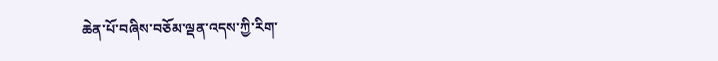ཆེན་པོ་བཞིས་བཅོམ་ལྡན་འདས་ཀྱི་རིག་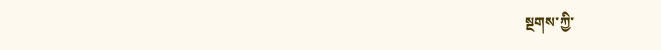སྔགས་ཀྱི་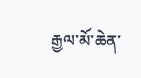རྒྱལ་མོ་ཆེན་